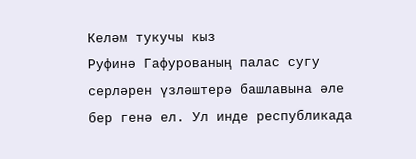Келәм тукучы кыз
Руфинә Гафурованың палас сугу серләрен үзләштерә башлавына әле бер генә ел. Ул инде республикада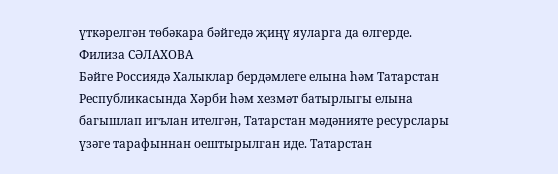үткәрелгән төбәкара бәйгедә җиңү яуларга да өлгерде.
Филиза СӘЛАХОВА
Бәйге Россиядә Халыклар бердәмлеге елына һәм Татарстан Республикасында Хәрби һәм хезмәт батырлыгы елына багышлап игълан ителгән, Татарстан мәдәнияте ресурслары үзәге тарафыннан оештырылган иде. Татарстан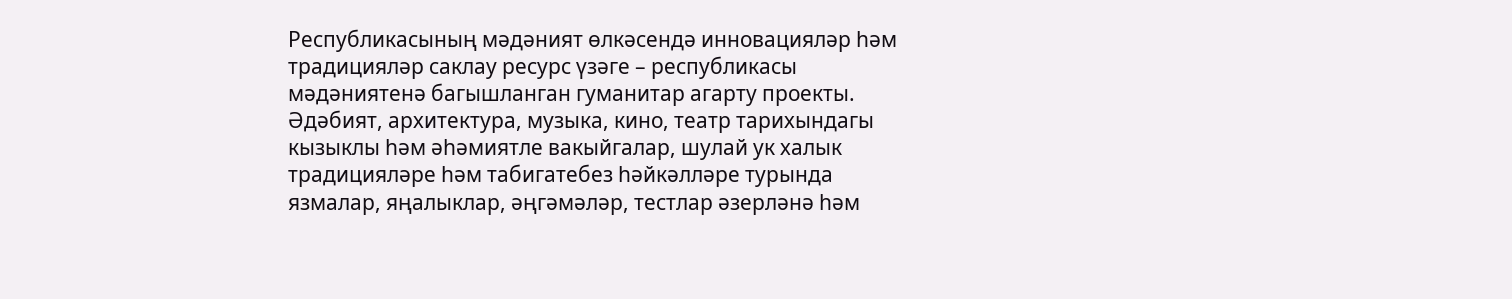Республикасының мәдәният өлкәсендә инновацияләр һәм традицияләр саклау ресурс үзәге – республикасы мәдәниятенә багышланган гуманитар агарту проекты. Әдәбият, архитектура, музыка, кино, театр тарихындагы кызыклы һәм әһәмиятле вакыйгалар, шулай ук халык традицияләре һәм табигатебез һәйкәлләре турында язмалар, яңалыклар, әңгәмәләр, тестлар әзерләнә һәм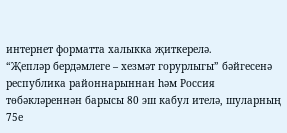интернет форматта халыкка җиткерелә.
“Җепләр бердәмлеге – хезмәт горурлыгы” бәйгесенә республика районнарыннан һәм Россия төбәкләреннән барысы 80 эш кабул ителә, шуларның 75е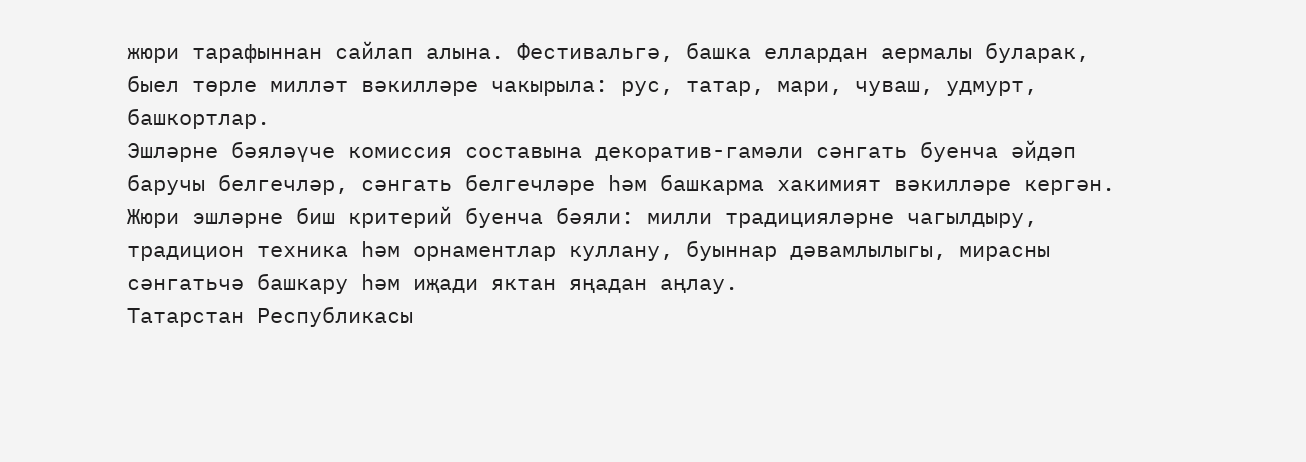жюри тарафыннан сайлап алына. Фестивальгә, башка еллардан аермалы буларак, быел төрле милләт вәкилләре чакырыла: рус, татар, мари, чуваш, удмурт, башкортлар.
Эшләрне бәяләүче комиссия составына декоратив-гамәли сәнгать буенча әйдәп баручы белгечләр, сәнгать белгечләре һәм башкарма хакимият вәкилләре кергән. Жюри эшләрне биш критерий буенча бәяли: милли традицияләрне чагылдыру, традицион техника һәм орнаментлар куллану, буыннар дәвамлылыгы, мирасны сәнгатьчә башкару һәм иҗади яктан яңадан аңлау.
Татарстан Республикасы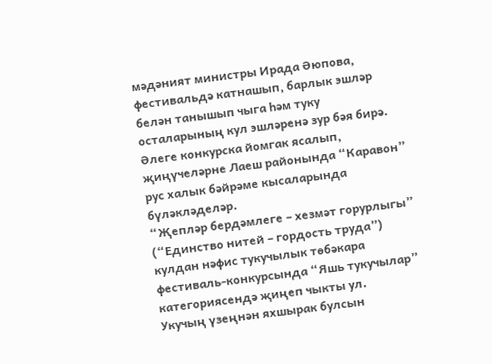мәдәният министры Ирада Әюпова, фестивальдә катнашып, барлык эшләр белән танышып чыга һәм туку осталарының кул эшләренә зур бәя бирә. Әлеге конкурска йомгак ясалып, җиңүчеләрне Лаеш районында “Каравон” рус халык бәйрәме кысаларында бүләкләделәр.
“Җепләр бердәмлеге – хезмәт горурлыгы” (“Единство нитей – гордость труда”) кулдан нәфис тукучылык төбәкара фестиваль-конкурсында “Яшь тукучылар” категориясендә җиңеп чыкты ул.
Укучың үзеңнән яхшырак булсын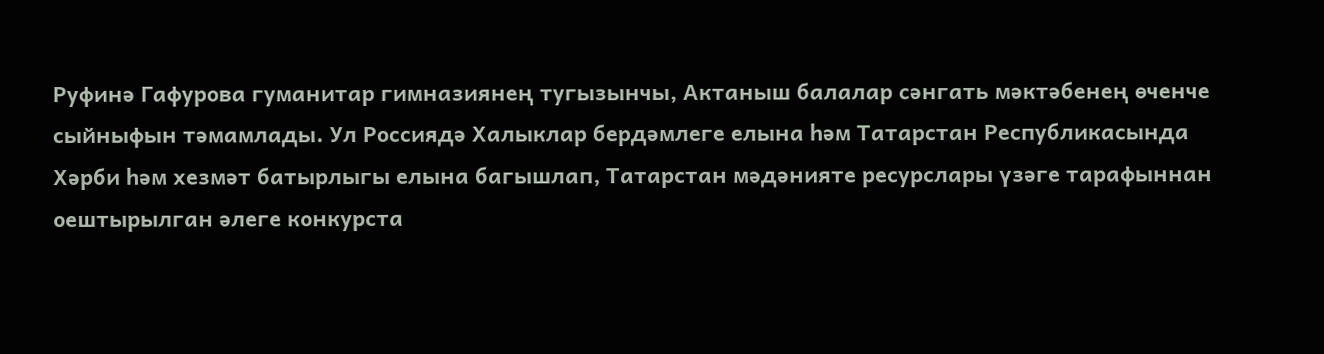Руфинә Гафурова гуманитар гимназиянең тугызынчы, Актаныш балалар сәнгать мәктәбенең өченче сыйныфын тәмамлады. Ул Россиядә Халыклар бердәмлеге елына һәм Татарстан Республикасында Хәрби һәм хезмәт батырлыгы елына багышлап, Татарстан мәдәнияте ресурслары үзәге тарафыннан оештырылган әлеге конкурста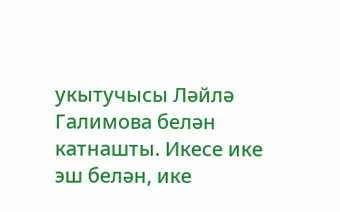укытучысы Ләйлә Галимова белән катнашты. Икесе ике эш белән, ике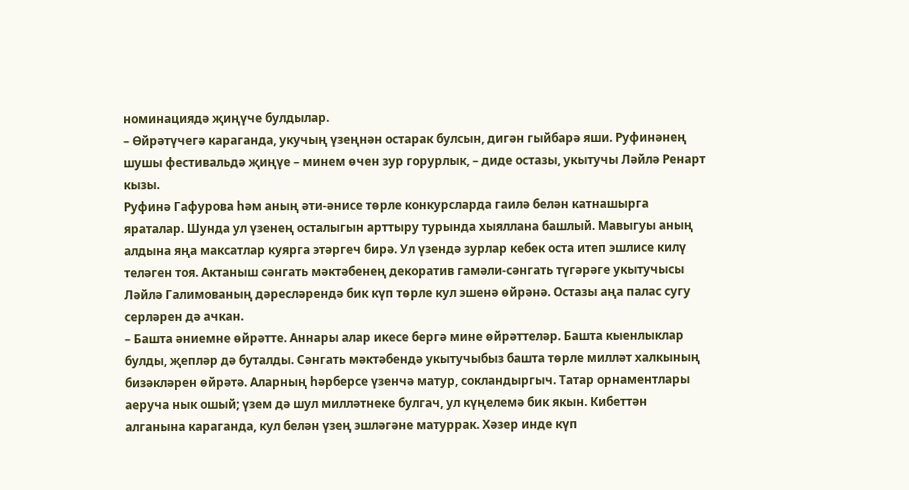номинациядә җиңүче булдылар.
– Өйрәтүчегә караганда, укучың үзеңнән остарак булсын, дигән гыйбарә яши. Руфинәнең шушы фестивальдә җиңүе – минем өчен зур горурлык, – диде остазы, укытучы Ләйлә Ренарт кызы.
Руфинә Гафурова һәм аның әти-әнисе төрле конкурсларда гаилә белән катнашырга яраталар. Шунда ул үзенең осталыгын арттыру турында хыяллана башлый. Мавыгуы аның алдына яңа максатлар куярга этәргеч бирә. Ул үзендә зурлар кебек оста итеп эшлисе килү теләген тоя. Актаныш сәнгать мәктәбенең декоратив гамәли-сәнгать түгәрәге укытучысы Ләйлә Галимованың дәресләрендә бик күп төрле кул эшенә өйрәнә. Остазы аңа палас сугу серләрен дә ачкан.
– Башта әниемне өйрәтте. Аннары алар икесе бергә мине өйрәттеләр. Башта кыенлыклар булды, җепләр дә буталды. Сәнгать мәктәбендә укытучыбыз башта төрле милләт халкының бизәкләрен өйрәтә. Аларның һәрберсе үзенчә матур, сокландыргыч. Татар орнаментлары аеруча нык ошый; үзем дә шул милләтнеке булгач, ул күңелемә бик якын. Кибеттән алганына караганда, кул белән үзең эшләгәне матуррак. Хәзер инде күп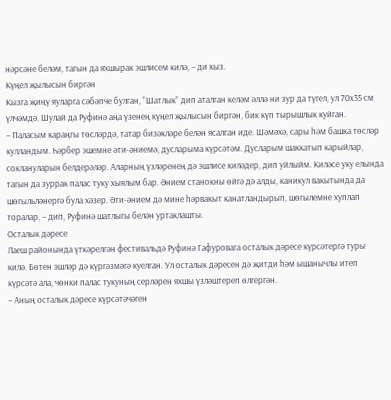нәрсәне беләм, тагын да яхшырак эшлисем килә, – ди кыз.
Күңел җылысын биргән
Кызга җиңү яуларга сәбәпче булган, “Шатлык” дип аталган келәм әллә ни зур да түгел, ул 70х35 см үлчәмдә. Шулай да Руфинә аңа үзенең күңел җылысын биргән, бик күп тырышлык куйган.
– Паласым караңгы төсләрдә, татар бизәкләре белән ясалган иде. Шәмәхә, сары һәм башка төсләр кулландым. Һәрбер эшемне әти-әниемә, дусларыма күрсәтәм. Дусларым шаккатып карыйлар, соклануларын белдерәләр. Аларның үзләренең дә эшлисе киләдер, дип уйлыйм. Киләсе уку елында тагын да зуррак палас туку хыялым бар. Әнием станокны өйгә дә алды, каникул вакытында да шөгыльләнергә була хәзер. Әти-әнием дә мине һәрвакыт канатландырып, шөгылемне хуплап торалар, – дип, Руфинә шатлыгы белән уртаклашты.
Осталык дәресе
Лаеш районында үткәрелгән фестивальдә Руфинә Гафуровага осталык дәресе күрсәтергә туры килә. Бөтен эшләр дә күргәзмәгә куелган. Ул осталык дәресен дә җитди һәм ышанычлы итеп күрсәтә ала, чөнки палас тукуның серләрен яхшы үзләштереп өлгергән.
– Аның осталык дәресе күрсәтәчәген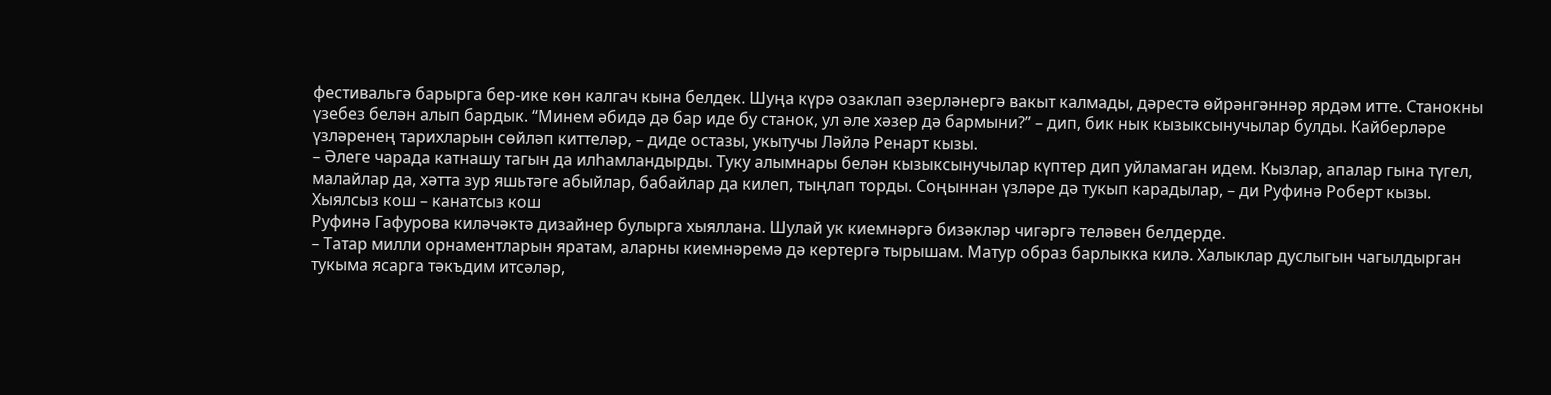фестивальгә барырга бер-ике көн калгач кына белдек. Шуңа күрә озаклап әзерләнергә вакыт калмады, дәрестә өйрәнгәннәр ярдәм итте. Станокны үзебез белән алып бардык. “Минем әбидә дә бар иде бу станок, ул әле хәзер дә бармыни?” – дип, бик нык кызыксынучылар булды. Кайберләре үзләренең тарихларын сөйләп киттеләр, – диде остазы, укытучы Ләйлә Ренарт кызы.
– Әлеге чарада катнашу тагын да илһамландырды. Туку алымнары белән кызыксынучылар күптер дип уйламаган идем. Кызлар, апалар гына түгел, малайлар да, хәтта зур яшьтәге абыйлар, бабайлар да килеп, тыңлап торды. Соңыннан үзләре дә тукып карадылар, – ди Руфинә Роберт кызы.
Хыялсыз кош – канатсыз кош
Руфинә Гафурова киләчәктә дизайнер булырга хыяллана. Шулай ук киемнәргә бизәкләр чигәргә теләвен белдерде.
– Татар милли орнаментларын яратам, аларны киемнәремә дә кертергә тырышам. Матур образ барлыкка килә. Халыклар дуслыгын чагылдырган тукыма ясарга тәкъдим итсәләр,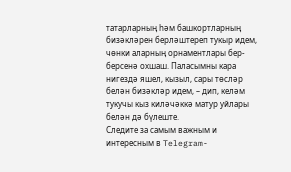татарларның һәм башкортларның бизәкләрен берләштереп тукыр идем, чөнки аларның орнаментлары бер-берсенә охшаш. Паласымны кара нигездә яшел, кызыл, сары төсләр белән бизәкләр идем, – дип, келәм тукучы кыз киләчәккә матур уйлары белән дә бүлеште.
Следите за самым важным и интересным в Telegram-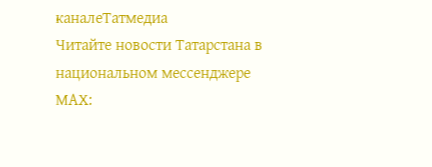каналеТатмедиа
Читайте новости Татарстана в национальном мессенджере MАХ: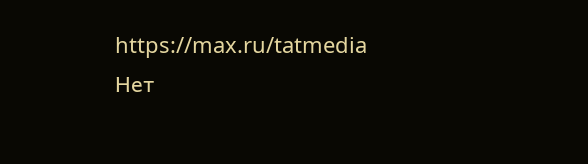https://max.ru/tatmedia
Нет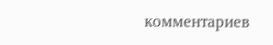комментариев